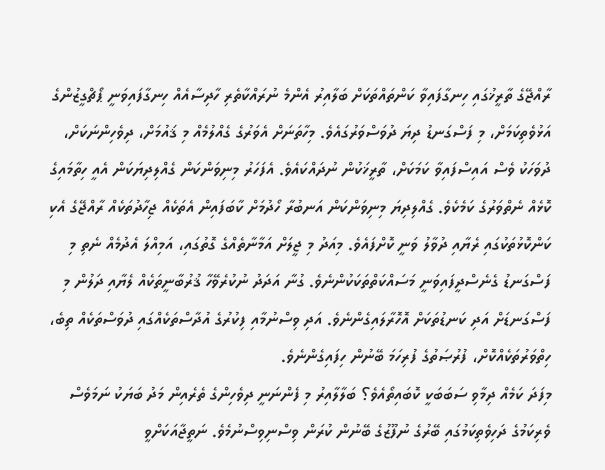ރާއްޖޭގެ ތާރީޚުގައި ހިނގާފައިވާ ކަންތައްތަކަށް ބަލާއިރު އެންމެ ނުރައްކާތެރި ހާދިސާއެއް ހިނގާފައިވަނީ ޕޯޗްގީޒުންގެ އަޅުވެތިކަމަށް، މި ފަސްގަނޑު ދިޔަ ދުވަސްވަރުގައެވެ. މިހާތަނަށް އެވަރުގެ ގެއްލުމެއް މި ޤައުމަށް، ދިވެހިންނަކަށް، ދުވަހަކު ވެސް އައިސްފައިވާ ކަމަކަށް، ތާރީޚަކުން ނުދައްކައެވެ. އެފަހަރު މިނިވަންކަން ގެއްލިދިޔަކަން އެއީ ހިތާމައިގެ ކޮޅެއް ނެތްވަރުގެ ކަމެކެވެ. ގެއްލިދިޔަ މިނިވަންކަން އަނބުރާ ހޯދުމަށް ކާބަފައިން އެތަކެއް ޖިހާދުތަކެއް ރާއްޖޭގެ އެކި ކަންކޮޅުތަކުގައި ރެޔާއި ދުވާލު ވަނީ ކޮށްފައެވެ. މިއަދު މި ޖީލަށް އަމާނާތެއްގެ ގޮތުގައި، އަމިއްލަ އެދުމެއް ނެތި މި ފަސްގަނޑު ގެނެސްދީފައިވަނީ މަސައްކަތްތަކަކުންނެވެ. ގުނާ އަދަދު ނުކުރެވޭހާ ޤުރުބާނީތަކެއް ލެޔާއި ދަލުން މި ފަސްގަނޑަށް އަދި ކަނޑުތަކަށް އޮހޮރާލައިގެންނެވެ. އަދި ވިސްނުމާއި ފިކުރުގެ އުދާސްތަކެއްގައި ދުވަސްތަކެއް ތިބެ، ހިތްވަރުތަކެއްކޮށް، ފުރުޞަތުގެ ފުރިހަމަ ބޭނުން ހިފައިގެންނެވެ.
މިފަދަ ކަމެއް ދިމާވި ސަބަބަކީ ކޮބައިތޯއެވެ؟ ބަލާލާއިރު މި ފެންނަނީ ދިވެހިންގެ ތެރެއިން މަދު ބަޔަކު ނަމަވެސް ވެރިކަމުގެ ދަހިވެތިކަމުގައި ބޭރުގެ ނުފޫޒުގެ ބޭނުން ކުރަން ވިސްނިވިސްނުމެވެ. ނަތީޖާއަކަށްވީ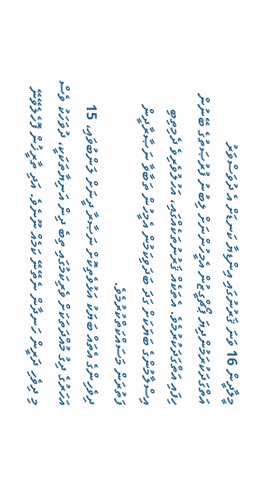މީލާދީން 16 ވަނަ ޤަރުނުގައި އިންޑިޔާ ކަނޑަށް އެ ދުވަސްވަރު އަތްގަދަކުރަމުންދިޔަ ޕޯޗްގީޒުން އެމީހުންނަށް ލިބުނު ފުރުޞަތުގެ ބޭނުން ހިފައި އަތްގަދަކުރުމެވެ. އެތަކެއް ޤަރުނުތަކެއްގައި، އަހުލުވެރިވެ ދެމިތިބި އިސްލާމުންގެ ބަޔަކަށް ގަދަ ބަދަވިކަމުން އެމީހުން ތަބާވާ ނަޞާރާދީން ފަތުރަން މަސައްކަތްކުރުމެވެ.
ދިވެހިންގެ އެތައް ބަޔަކު އަޅުވެތިކޮށް ނަޞާރާ ދީނަށް ލަންބުވައި، 15 އަހަރުގެ ދިގު މުއްދަތަކަށް ވެރިކަމުގައި ތިބެ ދިން އަނިޔާތަކަކީ، ދުވަހަކު ވެސް މި ދިވެހި ދަރީން ހަނދާން ނެތޭނޭ ކަމެއް ނޫނެވެ. އަދި ތާރީޚުން ފޮހެލެވޭނޭ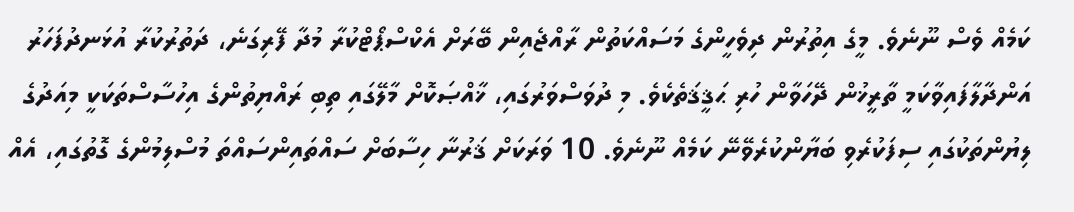ކަމެއް ވެސް ނޫނެވެ. މީގެ އިތުރުން ދިވެހީންގެ މަސައްކަތުން ރާއްޖެއިން ބޭރަށް އެކްސްޕޯޓްކުރާ މުދާ ފޭރިގަނެ، ދަތުރުކުރާ އުޅަނދުފަހަރު އަންދާލާފައިވާކަމީ ތާރީޚުން ދޭހަވާން ހުރި ޙަޤީޤަތެކެވެ. މި ދުވަސްވަރުގައި، ޚާއްޞަކޮށް މާލޭގައި ތިބި ރައްޔިތުންގެ އިހުސާސްތަކަކީ މިއަދުގެ ލިޔުންތަކުގައި ސިފަކުރެވި ބަޔާންކުރެވޭނޭ ކަމެއް ނޫނެވެ. 10 ވަރަކަށް ޤަރުނާ ހިސާބަށް ސައްތައިންސައްތަ މުސްލިމުންގެ ގޮތުގައި، އެއް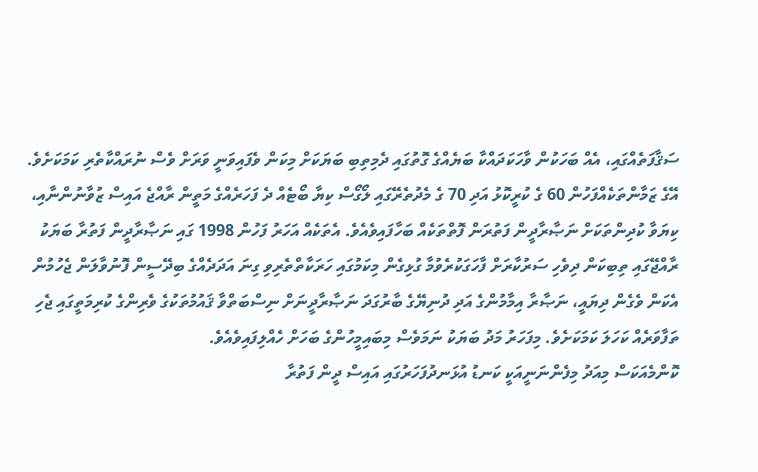ސަޤާފަތެއްގައި، އެއް ބަހަކުން ވާހަކަދައްކާ ބަޔެއްގެ ގޮތުގައި ދެމިތިބި ބަޔަކަށް މިކަން ވެފައިވަނީ ވަރަށް ވެސް ނުރައްކާތެރި ކަމަކަށެވެ.
އޭގެ ޒަމާންތަކެއްފަހުން 60 ގެ ކުރީކޮޅު އަދި 70 ގެ މެދުތެރޭގައި ލޯގޯސް ކިޔާ ބޯޓެއް ދެ ފަހަރެއްގެ މަތީން ރާއްޖެ އައިސް ޒުވާނުންނާއި، ކިޔަވާ ކުދިންތަކަށް ނަޞާރާދީން ފަތުރަން ފޮތްތަކެއް ބަހާފައިވެއެވެ. އެތަކެއް އަހަރު ފަހުން 1998 ގައި ނަޞާރާދީން ފަތުރާ ބަޔަކު ރާއްޖޭގައި ތިބިކަން ދިވެހި ސަރުކާރަށް ފާހަގަކުރެވުމާ ގުޅިގެން މިކަމުގައި ހަރަކާތްތެރިވި ގިނަ އަދަދެއްގެ ބިދޭސީން ފޮނުވާލަން ޖެހުމުން އެކަން ވެގެން ދިޔައީ، ނަޞާރާ އިމާމުންގެ އަދި ދުނިޔޭގެ ބާރުގަދަ ނަޞާރާދީނަށް ނިސްބަތްވާ ޤައުމުތަކުގެ ވެރިންގެ ކުރިމަތީގައި ޖެހި ތަފާވަރެއް ކަހަލަ ކަމަކަށެވެ. މިފަހަރު މަދު ބަޔަކު ނަމަވެސް މިބައިމީހުންގެ ބަހަށް ހެއްލިފައިވެއެވެ.
ކޮންމެއަކަސް މިއަދު މިފެންނަނީއަކީ ކަނޑު އުޅަނދުފަހަރުގައި އައިސް ދީން ފަތުރާ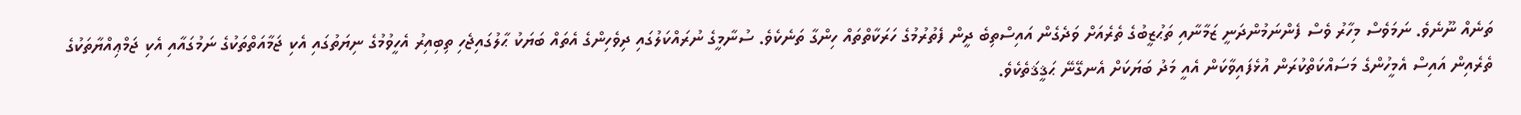ތަނެއް ނޫނެވެ. ނަމަވެސް މިހާރު ވެސް ފެންނަމުންދަނީ ޒަމާނާއި ތަޙުޒީބުގެ ތެރެއަށް ވަދެގެން އައިސްތިބެ ދީން ފެތުރުމުގެ ހަރަކާތްތައް ހިންގާ ތަނެކެވެ. ސުނާމީގެ ނުރައްކަލުގައި ދިވެހިންގެ އެތައް ބަޔަކު ޙާލުގައިޖެހި ތިބިއިރު އެހީވުމުގެ ނިޔަތުގައި އެކި ޖަމާއަތްތަކުގެ ނަމުގައާއި އެކި ޖަމްޢިއްޔާތަކުގެ ތެރެއިން އައިސް އެމީހުންގެ މަސައްކަތްކުރަން އުޅެފައިވާކަން އެއީ މަދު ބަޔަކަށް އެނގޭނޭ ޙަޤީޤަތެކެވެ.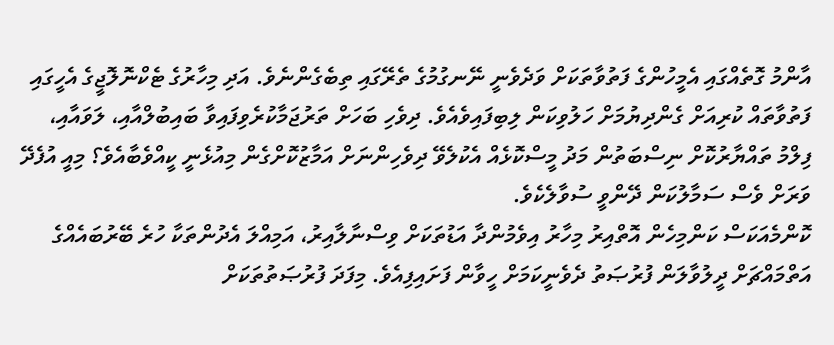އާންމު ގޮތެއްގައި އެމީހުންގެ ފަތުވާތަކަށް ވަދެވެނީ ނޭނގުމުގެ ތެރޭގައި ތިބެގެންނެވެ. އަދި މިހާރުގެ ޓެކްނޮލޮޖީގެ އެހީގައި ފަތުވާތައް ކުރިއަށް ގެންދިޔުމަށް ހަލުވިކަން ލިބިފައިވެއެވެ. ދިވެހި ބަހަށް ތަރުޖަމާކުރެވިފައިވާ ބައިބުލްއާއި، ލަވައާއި، ފިލްމު ތައްޔާރުކޮށް ނިސްބަތުން މަދު މީސްކޮޅެއް އެކުލެވޭ ދިވެހިންނަށް އަމާޒުކޮށްގެން މިއުޅެނީ ކީއްވެބާއެވެ؟ މިއީ އުފެދޭ ވަރަށް ވެސް ސަމާލުކަން ދޭންވީ ސުވާލެކެވެ.
ކޮންމެއަކަސް ކަންމިހެން އޮތްއިރު މިހާރު އިވެމުންދާ އަޑުތަކަށް ވިސްނާލާއިރު، އަމިއްލަ އެދުންތަކާ ހުރެ ބޭރުބައެއްގެ އަތްމައްޗަށް ދީލުވާލަން ފުރުޞަތު ދެވެނީކަމަށް ހީވާން ފަށައިފިއެވެ. މިފަދަ ފުރުޞަތުތަކަށް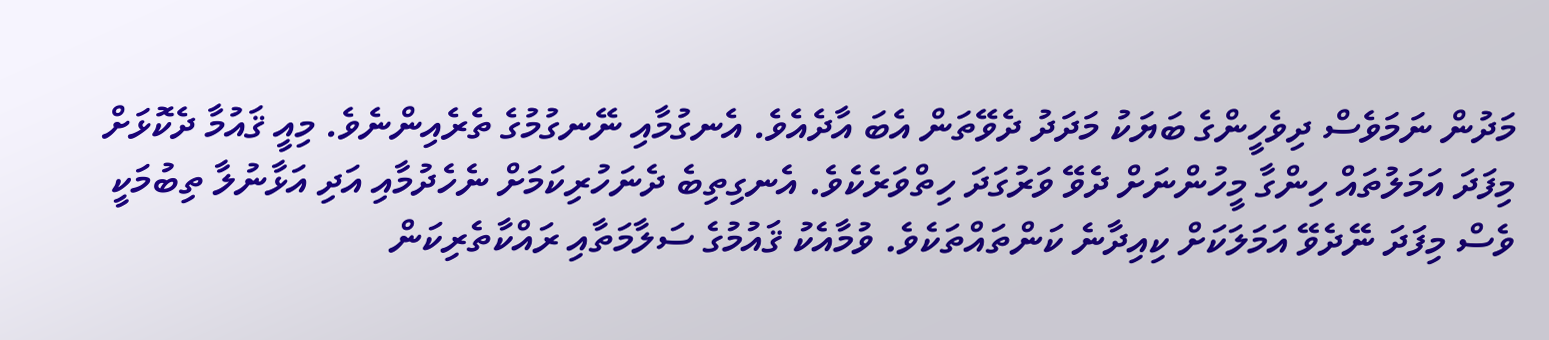މަދުން ނަމަވެސް ދިވެހީންގެ ބަޔަކު މަދަދު ދެވޭތަން އެބަ އާދެއެވެ. އެނގުމާއި ނޭނގުމުގެ ތެރެއިންނެވެ. މިއީ ޤައުމާ ދެކޮޅަށް މިފަދަ އަމަލުތައް ހިންގާ މީހުންނަށް ދެވޭ ވަރުގަދަ ހިތްވަރެކެވެ. އެނގިތިބެ ދެނަހުރިކަމަށް ނެހެދުމާއި އަދި އަޅާނުލާ ތިބުމަކީ ވެސް މިފަދަ ނޭދެވޭ އަމަލަކަށް ކިއިދާނެ ކަންތައްތަކެވެ. ވުމާއެކު ޤައުމުގެ ސަލާމަތާއި ރައްކާތެރިކަން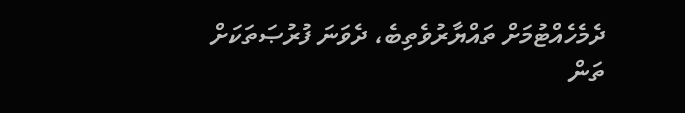ދެމެހެއްޓުމަށް ތައްޔާރުވެތިބެ، ދެވަނަ ފުރުޞަތަކަށް ތަން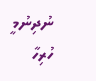ނުދިނުމީ ހުރިހާ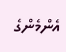އެންމެންގެ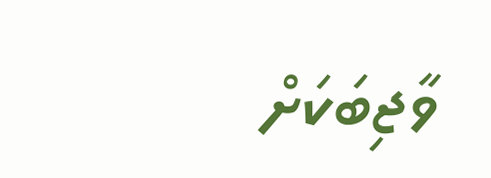ވާޖިބަކަށް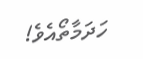ހަދަމާތޯއެވެ!